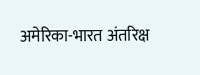अमेरिका-भारत अंतरिक्ष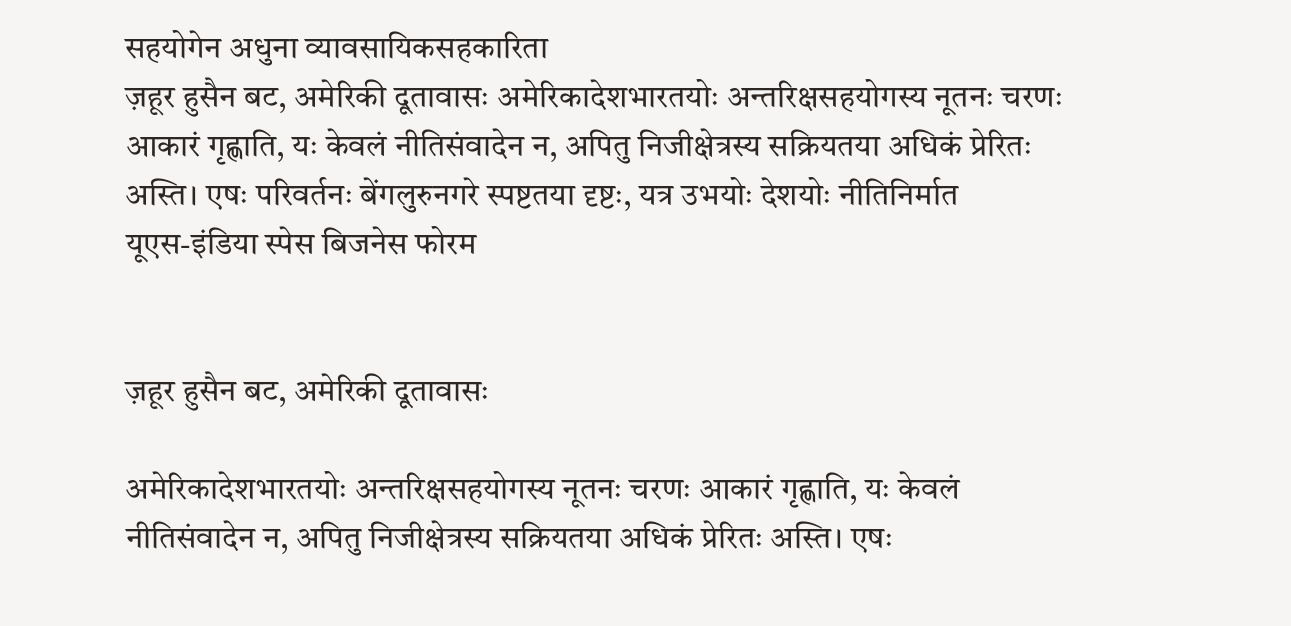सहयोगेन अधुना व्यावसायिकसहकारिता
ज़हूर हुसैन बट, अमेरिकी दूतावासः अमेरिकादेशभारतयोः अन्तरिक्षसहयोगस्य नूतनः चरणः आकारं गृह्णाति, यः केवलं नीतिसंवादेन न, अपितु निजीक्षेत्रस्य सक्रियतया अधिकं प्रेरितः अस्ति। एषः परिवर्तनः बेंगलुरुनगरे स्पष्टतया दृष्टः, यत्र उभयोः देशयोः नीतिनिर्मात
यूएस-इंडिया स्पेस बिजनेस फोरम


ज़हूर हुसैन बट, अमेरिकी दूतावासः

अमेरिकादेशभारतयोः अन्तरिक्षसहयोगस्य नूतनः चरणः आकारं गृह्णाति, यः केवलं नीतिसंवादेन न, अपितु निजीक्षेत्रस्य सक्रियतया अधिकं प्रेरितः अस्ति। एषः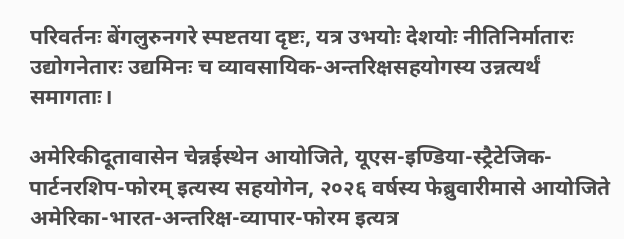परिवर्तनः बेंगलुरुनगरे स्पष्टतया दृष्टः, यत्र उभयोः देशयोः नीतिनिर्मातारः उद्योगनेतारः उद्यमिनः च व्यावसायिक-अन्तरिक्षसहयोगस्य उन्नत्यर्थं समागताः।

अमेरिकीदूतावासेन चेन्नईस्थेन आयोजिते, यूएस-इण्डिया-स्ट्रैटेजिक-पार्टनरशिप-फोरम् इत्यस्य सहयोगेन, २०२६ वर्षस्य फेब्रुवारीमासे आयोजिते अमेरिका-भारत-अन्तरिक्ष-व्यापार-फोरम इत्यत्र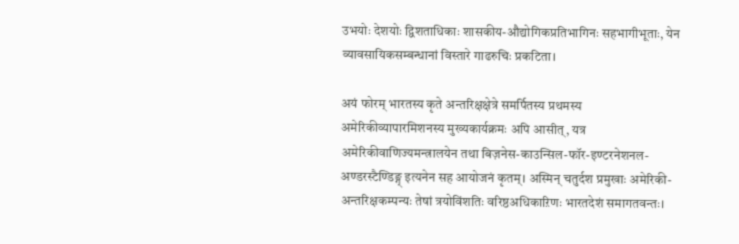उभयोः देशयोः द्विशताधिकाः शासकीय-औद्योगिकप्रतिभागिनः सहभागीभूताः, येन व्यावसायिकसम्बन्धानां विस्तारे गाढरुचिः प्रकटिता।

अयं फोरम् भारतस्य कृते अन्तरिक्षक्षेत्रे समर्पितस्य प्रथमस्य अमेरिकीव्यापारमिशनस्य मुख्यकार्यक्रमः अपि आसीत्, यत्र अमेरिकीवाणिज्यमन्त्रालयेन तथा बिज़नेस-काउन्सिल-फॉर-इण्टरनेशनल-अण्डरस्टैण्डिङ्ग् इत्यनेन सह आयोजनं कृतम्। अस्मिन् चतुर्दश प्रमुखाः अमेरिकी-अन्तरिक्षकम्पन्यः तेषां त्रयोविंशतिः वरिष्ठअधिकाऱिणः भारतदेशं समागतवन्तः।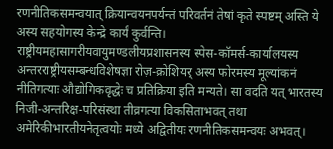रणनीतिकसमन्वयात् क्रियान्वयनपर्यन्तं परिवर्तनं तेषां कृते स्पष्टम् अस्ति ये अस्य सहयोगस्य केन्द्रे कार्यं कुर्वन्ति। राष्ट्रीयमहासागरीयवायुमण्डलीयप्रशासनस्य स्पेस-कॉमर्स-कार्यालयस्य अन्तरराष्ट्रीयसम्बन्धविशेषज्ञा रोज़-क्रोशियर् अस्य फोरमस्य मूल्यांकनं नीतिगत्याः औद्योगिकवृद्धेः च प्रतिक्रिया इति मन्यते। सा वदति यत् भारतस्य निजी-अन्तरिक्ष-परिसंस्था तीव्रगत्या विकसिताभवत् तथा अमेरिकीभारतीयनेतृत्वयोः मध्ये अद्वितीयः रणनीतिकसमन्वयः अभवत्।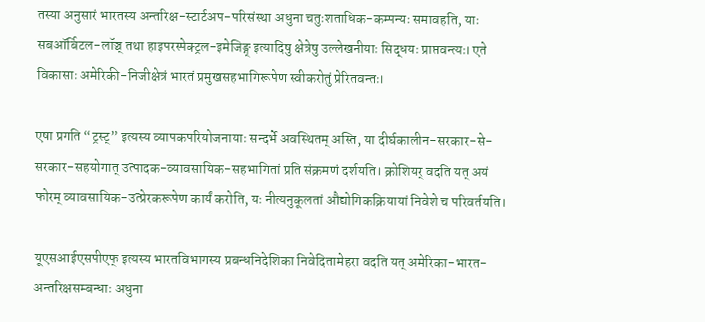तस्या अनुसारं भारतस्य अन्तरिक्ष-स्टार्टअप-परिसंस्था अधुना चतुःशताधिक-कम्पन्यः समावहति, याः सबऑर्बिटल-लॉञ्च् तथा हाइपरस्पेक्ट्रल-इमेजिङ्ग् इत्यादिषु क्षेत्रेषु उल्लेखनीयाः सिद्धयः प्राप्तवन्त्यः। एते विकासाः अमेरिकी-निजीक्षेत्रं भारतं प्रमुखसहभागिरूपेण स्वीकरोतुं प्रेरितवन्तः।

एषा प्रगति “ट्रस्ट्” इत्यस्य व्यापकपरियोजनायाः सन्दर्भे अवस्थितम् अस्ति, या दीर्घकालीन-सरकार-से-सरकार-सहयोगात् उत्पादक-व्यावसायिक-सहभागितां प्रति संक्रमणं दर्शयति। क्रोशियर् वदति यत् अयं फोरम् व्यावसायिक-उत्प्रेरकरूपेण कार्यं करोति, यः नीत्यनुकूलतां औद्योगिकक्रियायां निवेशे च परिवर्तयति।

यूएसआईएसपीएफ् इत्यस्य भारतविभागस्य प्रबन्धनिदेशिका निवेदितामेहरा वदति यत् अमेरिका-भारत-अन्तरिक्षसम्बन्धाः अधुना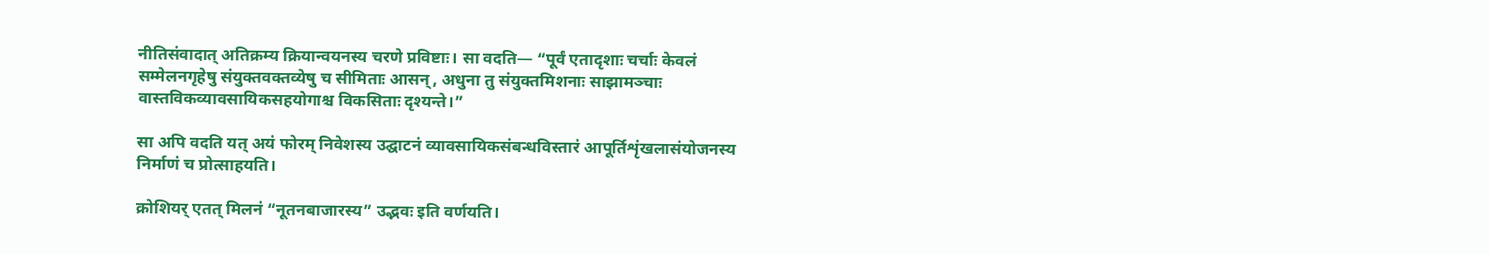नीतिसंवादात् अतिक्रम्य क्रियान्वयनस्य चरणे प्रविष्टाः। सा वदति— “पूर्वं एतादृशाः चर्चाः केवलं सम्मेलनगृहेषु संयुक्तवक्तव्येषु च सीमिताः आसन्, अधुना तु संयुक्तमिशनाः साझामञ्चाः वास्तविकव्यावसायिकसहयोगाश्च विकसिताः दृश्यन्ते।”

सा अपि वदति यत् अयं फोरम् निवेशस्य उद्घाटनं व्यावसायिकसंबन्धविस्तारं आपूर्तिशृंखलासंयोजनस्य निर्माणं च प्रोत्साहयति।

क्रोशियर् एतत् मिलनं “नूतनबाजारस्य” उद्भवः इति वर्णयति।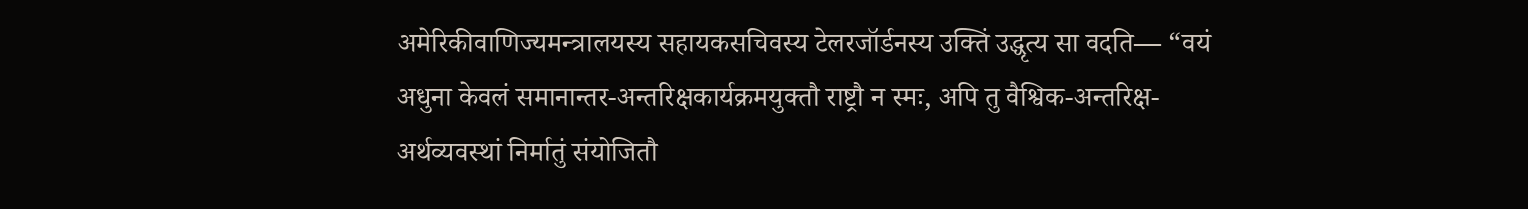अमेरिकीवाणिज्यमन्त्रालयस्य सहायकसचिवस्य टेलरजॉर्डनस्य उक्तिं उद्धृत्य सा वदति— “वयं अधुना केवलं समानान्तर-अन्तरिक्षकार्यक्रमयुक्तौ राष्ट्रौ न स्मः, अपि तु वैश्विक-अन्तरिक्ष-अर्थव्यवस्थां निर्मातुं संयोजितौ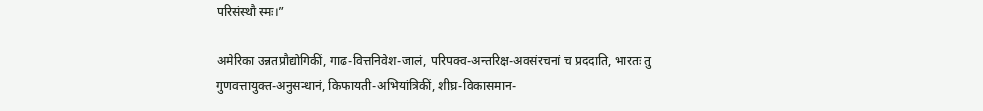परिसंस्थौ स्मः।”

अमेरिका उन्नतप्रौद्योगिकीं, गाढ-वित्तनिवेश-जालं, परिपक्व-अन्तरिक्ष-अवसंरचनां च प्रददाति, भारतः तु गुणवत्तायुक्त-अनुसन्धानं, किफायती-अभियांत्रिकीं, शीघ्र-विकासमान-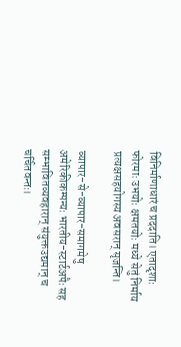विनिर्माणाधारं च प्रददाति। एतादृशाः फोरमाः उभयोः क्षमतयोः मध्ये सेतुं निर्माय प्रत्यक्षसहयोगस्य अवसरान् सृजन्ति।

व्यापार-से-व्यापार-समागमेषु अमेरिकीकम्पन्यः भारतीय-स्टार्टअपैः सह सम्भावितव्यवहारान् संयुक्तउद्यमान् च चर्चितवन्तः।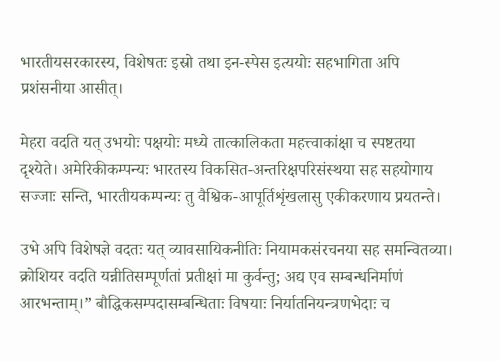भारतीयसरकारस्य, विशेषतः इस्रो तथा इन-स्पेस इत्ययोः सहभागिता अपि प्रशंसनीया आसीत्।

मेहरा वदति यत् उभयोः पक्षयोः मध्ये तात्कालिकता महत्त्वाकांक्षा च स्पष्टतया दृश्येते। अमेरिकीकम्पन्यः भारतस्य विकसित-अन्तरिक्षपरिसंस्थया सह सहयोगाय सज्जाः सन्ति, भारतीयकम्पन्यः तु वैश्विक-आपूर्तिशृंखलासु एकीकरणाय प्रयतन्ते।

उभे अपि विशेषज्ञे वदतः यत् व्यावसायिकनीतिः नियामकसंरचनया सह समन्वितव्या। क्रोशियर वदति यन्नीतिसम्पूर्णतां प्रतीक्षां मा कुर्वन्तु; अद्य एव सम्बन्धनिर्माणं आरभन्ताम्।” बौद्धिकसम्पदासम्बन्धिताः विषयाः निर्यातनियन्त्रणभेदाः च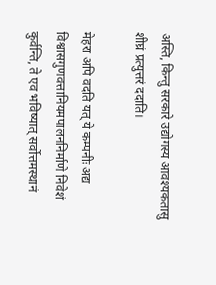अस्ति, किन्तु सरकारे उद्योगस्य आवश्यकतासु शीघ्रं प्रत्युत्तरं ददाति।

मेहरा अपि वदति यत् ये कम्पनीः अद्य विश्वासगुणवत्तानियमपालननिर्माणे निवेशं कुर्वन्ति, ते एव भविष्यात् सर्वोत्तमस्थानं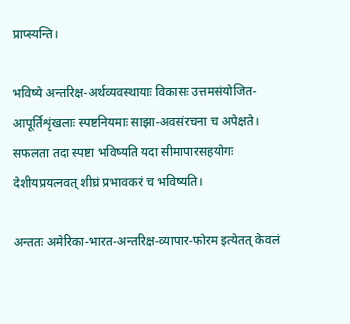प्राप्स्यन्ति।

भविष्ये अन्तरिक्ष-अर्थव्यवस्थायाः विकासः उत्तमसंयोजित-आपूर्तिशृंखलाः स्पष्टनियमाः साझा-अवसंरचना च अपेक्षते। सफलता तदा स्पष्टा भविष्यति यदा सीमापारसहयोगः देशीयप्रयत्नवत् शीघ्रं प्रभावकरं च भविष्यति।

अन्ततः अमेरिका-भारत-अन्तरिक्ष-व्यापार-फोरम इत्येतत् केवलं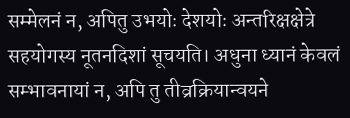सम्मेलनं न, अपितु उभयोः देशयोः अन्तरिक्षक्षेत्रे सहयोगस्य नूतनदिशां सूचयति। अधुना ध्यानं केवलं सम्भावनायां न, अपि तु तीव्रक्रियान्वयने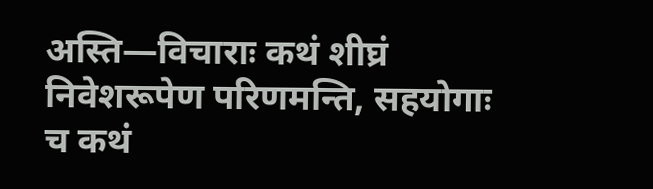अस्ति—विचाराः कथं शीघ्रं निवेशरूपेण परिणमन्ति, सहयोगाः च कथं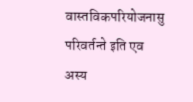वास्तविकपरियोजनासु परिवर्तन्ते इति एव अस्य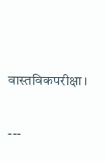वास्तविकपरीक्षा।

---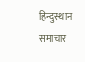हिन्दुस्थान समाचार